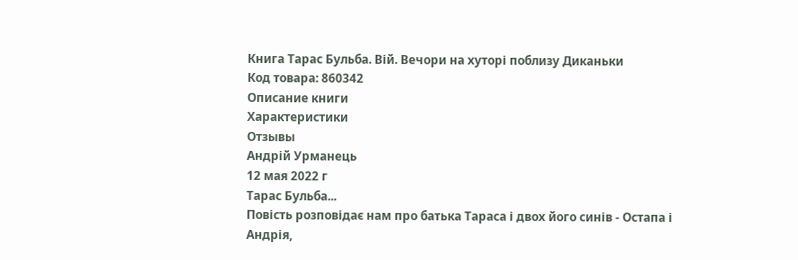Книга Тарас Бульба. Вій. Вечори на хуторі поблизу Диканьки
Код товара: 860342
Описание книги
Характеристики
Отзывы
Андрій Урманець
12 мая 2022 г
Тарас Бульба...
Повість розповідає нам про батька Тараса і двох його синів - Остапа і Андрія,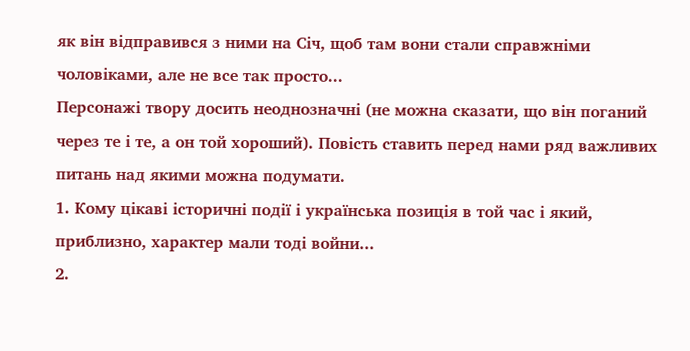як він відправився з ними на Січ, щоб там вони стали справжніми чоловіками, але не все так просто...
Персонажі твору досить неоднозначні (не можна сказати, що він поганий через те і те, а он той хороший). Повість ставить перед нами ряд важливих питань над якими можна подумати.
1. Кому цікаві історичні події і українська позиція в той час і який, приблизно, характер мали тоді войни...
2.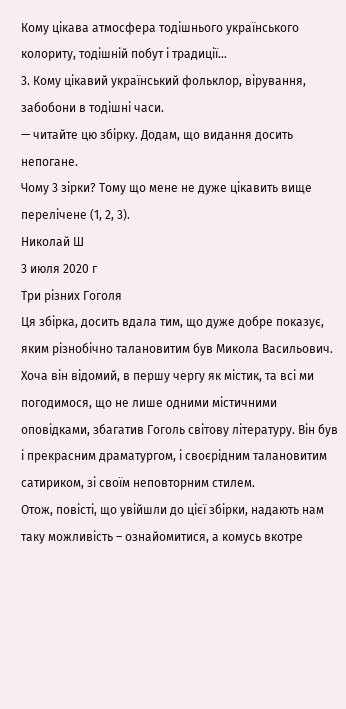Кому цікава атмосфера тодішнього українського колориту, тодішній побут і традиції...
3. Кому цікавий український фольклор, вірування, забобони в тодішні часи.
— читайте цю збірку. Додам, що видання досить непогане.
Чому 3 зірки? Тому що мене не дуже цікавить вище перелічене (1, 2, 3).
Николай Ш
3 июля 2020 г
Три різних Гоголя
Ця збірка, досить вдала тим, що дуже добре показує, яким різнобічно талановитим був Микола Васильович. Хоча він відомий, в першу чергу як містик, та всі ми погодимося, що не лише одними містичними оповідками, збагатив Гоголь світову літературу. Він був і прекрасним драматургом, і своєрідним талановитим сатириком, зі своїм неповторним стилем.
Отож, повісті, що увійшли до цієї збірки, надають нам таку можливість – ознайомитися, а комусь вкотре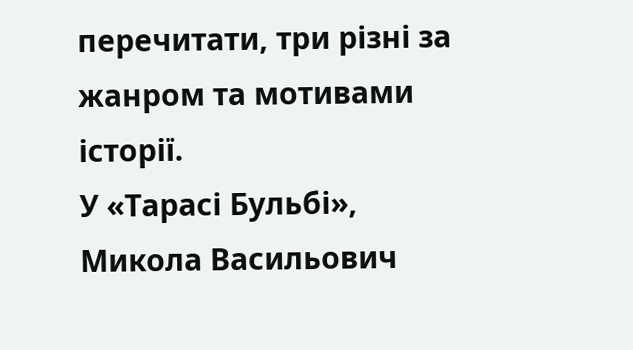перечитати, три різні за жанром та мотивами історії.
У «Тарасі Бульбі», Микола Васильович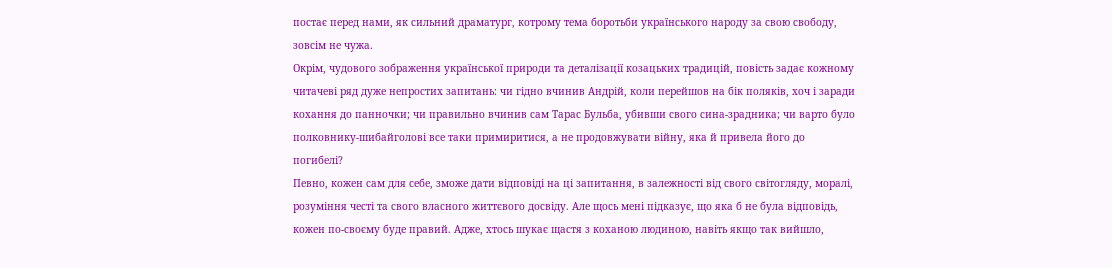постає перед нами, як сильний драматург, котрому тема боротьби українського народу за свою свободу, зовсім не чужа.
Окрім, чудового зображення української природи та деталізації козацьких традицій, повість задає кожному читачеві ряд дуже непростих запитань: чи гідно вчинив Андрій, коли перейшов на бік поляків, хоч і заради кохання до панночки; чи правильно вчинив сам Тарас Бульба, убивши свого сина-зрадника; чи варто було полковнику-шибайголові все таки примиритися, а не продовжувати війну, яка й привела його до погибелі?
Певно, кожен сам для себе, зможе дати відповіді на ці запитання, в залежності від свого світогляду, моралі, розуміння честі та свого власного життєвого досвіду. Але щось мені підказує, що яка б не була відповідь, кожен по-своєму буде правий. Адже, хтось шукає щастя з коханою людиною, навіть якщо так вийшло,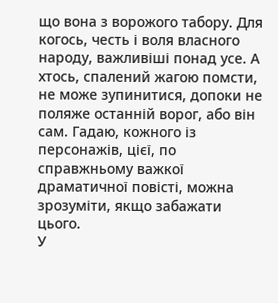що вона з ворожого табору. Для когось, честь і воля власного народу, важливіші понад усе. А хтось, спалений жагою помсти, не може зупинитися, допоки не поляже останній ворог, або він сам. Гадаю, кожного із персонажів, цієї, по справжньому важкої драматичної повісті, можна зрозуміти, якщо забажати цього.
У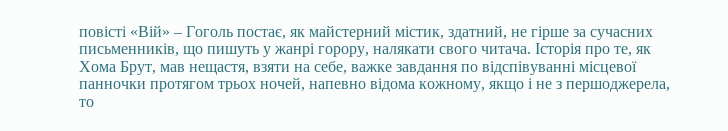повісті «Вій» – Гоголь постає, як майстерний містик, здатний, не гірше за сучасних письменників, що пишуть у жанрі горору, налякати свого читача. Історія про те, як Хома Брут, мав нещастя, взяти на себе, важке завдання по відспівуванні місцевої панночки протягом трьох ночей, напевно відома кожному, якщо і не з першоджерела, то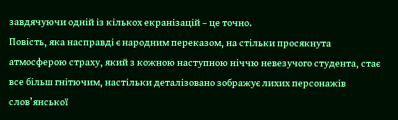завдячуючи одній із кількох екранізацій – це точно.
Повість, яка насправді є народним переказом, на стільки просякнута атмосферою страху, який з кожною наступною ніччю невезучого студента, стає все більш гнітючим, настільки деталізовано зображує лихих персонажів слов’янської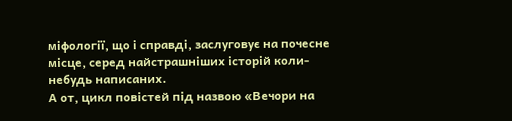міфології, що і справді, заслуговує на почесне місце, серед найстрашніших історій коли-небудь написаних.
А от, цикл повістей під назвою «Вечори на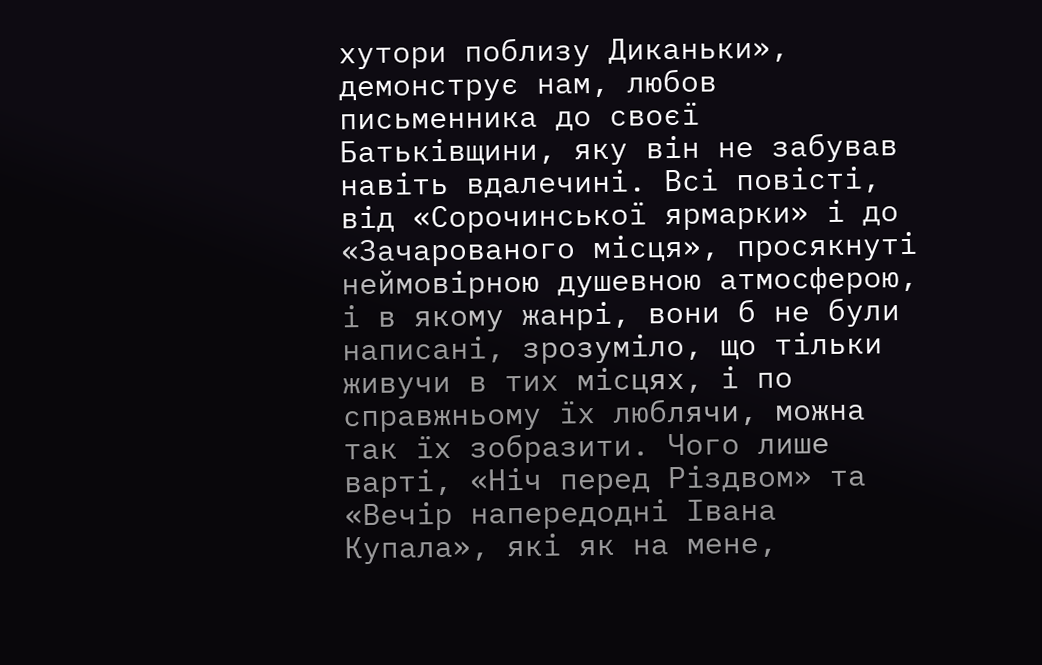хутори поблизу Диканьки», демонструє нам, любов письменника до своєї Батьківщини, яку він не забував навіть вдалечині. Всі повісті, від «Сорочинської ярмарки» і до «Зачарованого місця», просякнуті неймовірною душевною атмосферою, і в якому жанрі, вони б не були написані, зрозуміло, що тільки живучи в тих місцях, і по справжньому їх люблячи, можна так їх зобразити. Чого лише варті, «Ніч перед Різдвом» та «Вечір напередодні Івана Купала», які як на мене,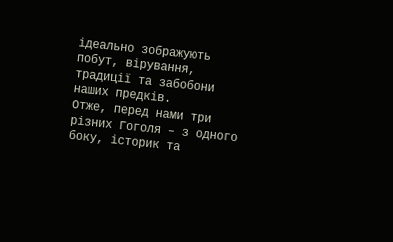ідеально зображують побут, вірування, традиції та забобони наших предків.
Отже, перед нами три різних Гоголя – з одного боку, історик та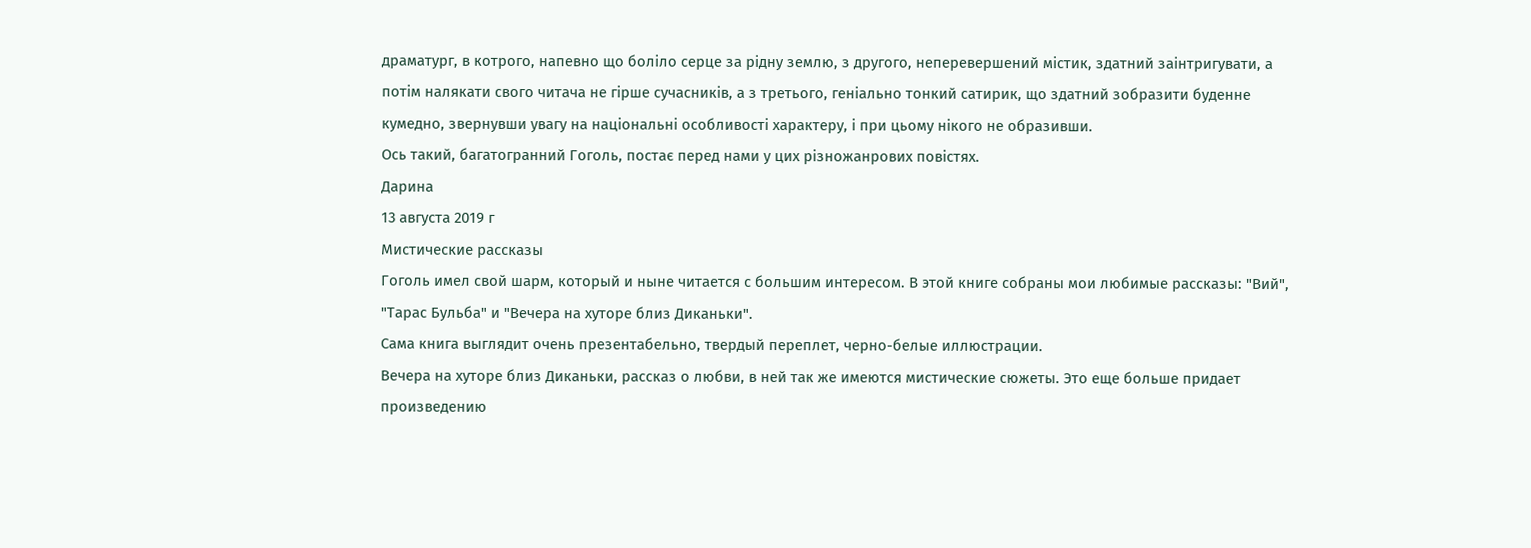драматург, в котрого, напевно що боліло серце за рідну землю, з другого, неперевершений містик, здатний заінтригувати, а потім налякати свого читача не гірше сучасників, а з третього, геніально тонкий сатирик, що здатний зобразити буденне кумедно, звернувши увагу на національні особливості характеру, і при цьому нікого не образивши.
Ось такий, багатогранний Гоголь, постає перед нами у цих різножанрових повістях.
Дарина
13 августа 2019 г
Мистические рассказы
Гоголь имел свой шарм, который и ныне читается с большим интересом. В этой книге собраны мои любимые рассказы: "Вий", "Тарас Бульба" и "Вечера на хуторе близ Диканьки".
Сама книга выглядит очень презентабельно, твердый переплет, черно-белые иллюстрации.
Вечера на хуторе близ Диканьки, рассказ о любви, в ней так же имеются мистические сюжеты. Это еще больше придает произведению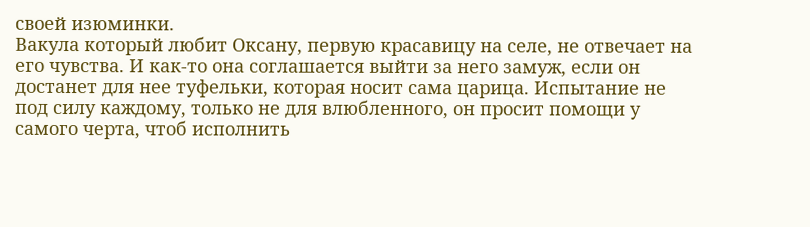своей изюминки.
Вакула который любит Оксану, первую красавицу на селе, не отвечает на его чувства. И как-то она соглашается выйти за него замуж, если он достанет для нее туфельки, которая носит сама царица. Испытание не под силу каждому, только не для влюбленного, он просит помощи у самого черта, чтоб исполнить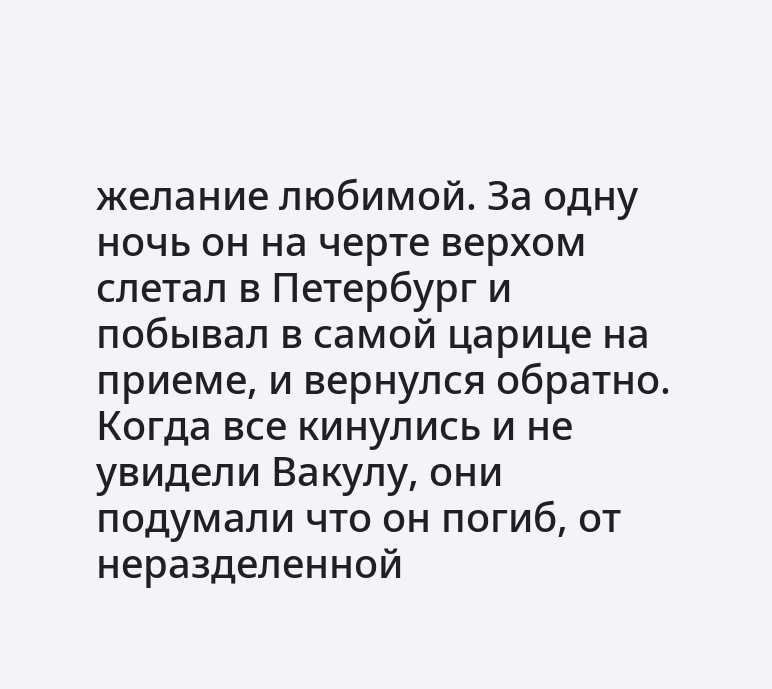желание любимой. За одну ночь он на черте верхом слетал в Петербург и побывал в самой царице на приеме, и вернулся обратно.
Когда все кинулись и не увидели Вакулу, они подумали что он погиб, от неразделенной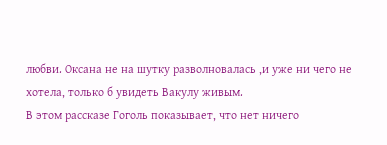любви. Оксана не на шутку разволновалась ,и уже ни чего не хотела, только б увидеть Вакулу живым.
В этом рассказе Гоголь показывает, что нет ничего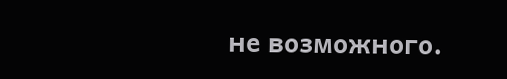не возможного.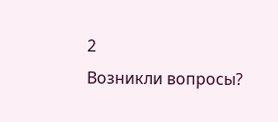2
Возникли вопросы?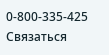0-800-335-425
Cвязаться